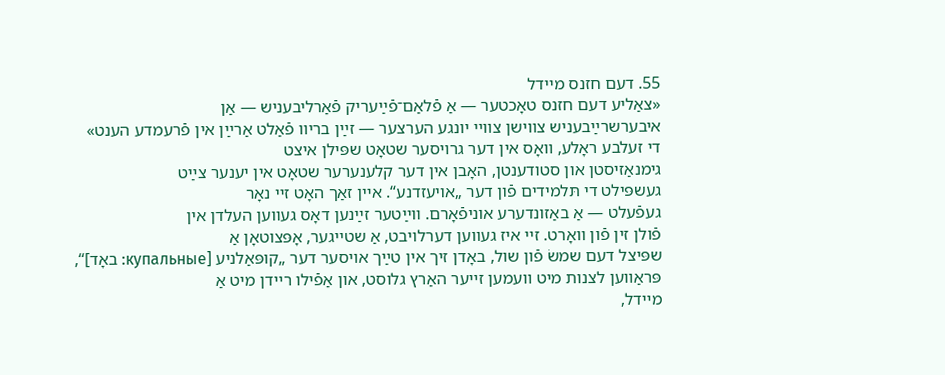55. דעם חזנס מײדל
«צאַליע דעם חזנס טאָכטער ― אַ פֿלאַם־פֿײַעריק פֿאַרליבעניש ― אַן
איבערשרײַבעניש צװישן צװײ יונגע הערצער ― זײַן בריװ פֿאַלט אַרײַן אין פֿרעמדע הענט»
די זעלבע ראָלע, װאָס אין דער גרױסער שטאָט שפּילן איצט
גימנאַזיסטן און סטודענטן, האָבן אין דער קלענערער שטאָט אין יענער צײַט
געשפּילט די תּלמידים פֿון דער „אויעזדנע“. אײן זאַך האָט זײ נאָר
געפֿעלט ― אַ באַזונדערע אוניפֿאָרם. װײַטער זײַנען דאָס געװען העלדן אין
פֿולן זין פֿון װאָרט. זײ איז געװען דערלױבט, אַ שטײגער, אָפּצוטאָן אַ
שפּיצל דעם שמשׂ פֿון שול, באָדן זיך אין טײַך אױסער דער „קופּאַלניע [купальные: באָד]“,
פּראַװען לצנות מיט װעמען זײער האַרץ גלוסט, און אַפֿילו רײדן מיט אַ
מײדל,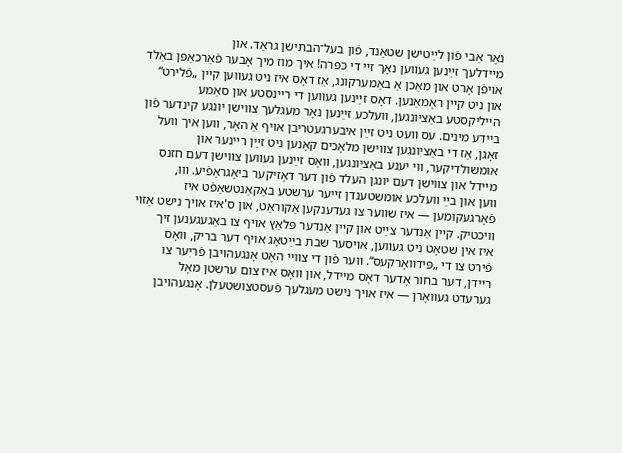נאָר אַבי פֿון לײַטישן שטאַנד, פֿון בעל־הבתּישן גראַד. און
מײדלעך זײַנען געװען נאָך זײ די כּפּרה! איך מוז מיך אָבער פֿאַרכאַפּן באַלד
אױפֿן אָרט און מאַכן אַ באַמערקונג, אַז דאָס איז ניט געװען קײן „פֿלירט“
און ניט קײן ראָמאַנען. דאָס זײַנען געװען די רײנסטע און סאַמע
הײליקסטע באַציִונגען, װעלכע זײַנען נאָר מעגלעך צװישן יונגע קינדער פֿון
בײדע מינים. עס װעט ניט זײַן איבערגעטריבן אױף אַ האָר, װען איך װעל
זאָגן, אַז די באַציִונגען צװישן מלאָכים קאָנען ניט זײַן רײנער און
אומשולדיקער, װי יענע באַציִונגען, װאָס זײַנען געװען צװישן דעם חזנס
מײדל און צװישן דעם יונגן העלד פֿון דער דאָזיקער ביאָגראַפֿיע. װוּ,
װען און בײַ װעלכע אומשטענדן זײער ערשטע באַקאַנטשאַפֿט איז
פֿאָרגעקומען ― איז שװער צו געדענקען אַקוראַט, און ס'איז אױך נישט אַזױ
װיכטיק. קײן אַנדער צײַט און קײן אַנדער פּלאַץ אױף צו באַגעגענען זיך
איז אין שטאָט ניט געװען, אױסער שבת בײַטאָג אױף דער בריק, װאָס
פֿירט צו די „פּידװאָרקעס“. װער פֿון די צװײ האָט אָנגעהױבן פֿריִער צו
רײדן, דער בחור אָדער דאָס מײדל, און װאָס איז צום ערשטן מאָל
גערעדט געװאָרן ― איז אױך נישט מעגלעך פֿעסטצושטעלן. אָנגעהױבן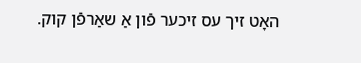האָט זיך עס זיכער פֿון אַ שאַרפֿן קוק.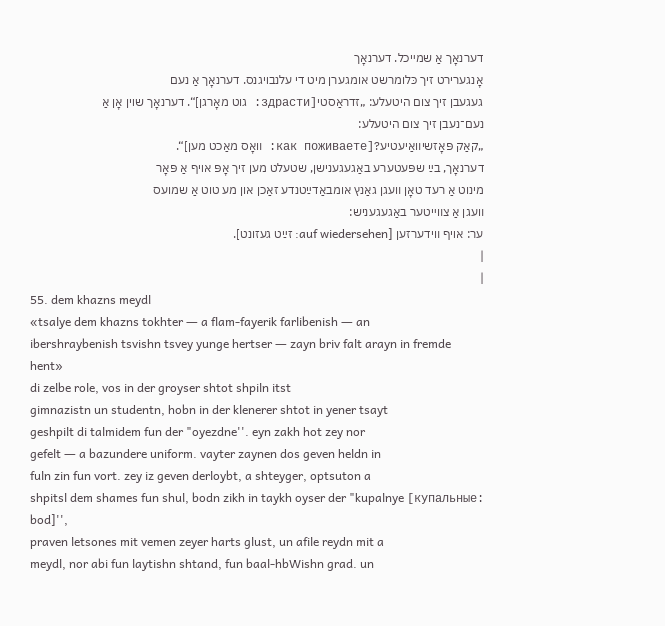דערנאָך אַ שמײכל. דערנאָך
אָנגערירט זיך כּלומרשט אומגערן מיט די עלנבױגנס. דערנאָך אַ נעם
געגעבן זיך צום היטעלע: „זדראַסטי[здрасти: גוט מאָרגן]“. דערנאָך שױן אָן אַ
נעם־נעבן זיך צום היטעלע:
„קאַק פּאָזשיװאַיעטיע?[как поживаете: װאָס מאַכט מען]“.
דערנאָך, בײַ שפּעטערע באַגעגענישן, שטעלט מען זיך אָפּ אױף אַ פּאָר
מינוט אַ רעד טאָן װעגן גאַנץ אומבאַדײַטנדע זאַכן און מע טוט אַ שמועס
װעגן אַ צװײטער באַגעגעניש:
ער: אױף װידערזען [auf wiedersehen: זײַט געזונט].
|
|
55. dem khazns meydl
«tsalye dem khazns tokhter ― a flam-fayerik farlibenish ― an
ibershraybenish tsvishn tsvey yunge hertser ― zayn briv falt arayn in fremde
hent»
di zelbe role, vos in der groyser shtot shpiln itst
gimnazistn un studentn, hobn in der klenerer shtot in yener tsayt
geshpilt di talmidem fun der "oyezdne''. eyn zakh hot zey nor
gefelt ― a bazundere uniform. vayter zaynen dos geven heldn in
fuln zin fun vort. zey iz geven derloybt, a shteyger, optsuton a
shpitsl dem shames fun shul, bodn zikh in taykh oyser der "kupalnye [купальные:
bod]'',
praven letsones mit vemen zeyer harts glust, un afile reydn mit a
meydl, nor abi fun laytishn shtand, fun baal-hbWishn grad. un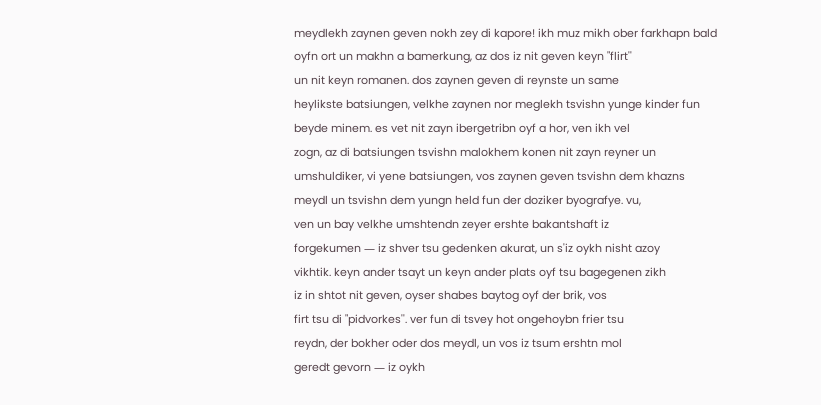meydlekh zaynen geven nokh zey di kapore! ikh muz mikh ober farkhapn bald
oyfn ort un makhn a bamerkung, az dos iz nit geven keyn "flirt''
un nit keyn romanen. dos zaynen geven di reynste un same
heylikste batsiungen, velkhe zaynen nor meglekh tsvishn yunge kinder fun
beyde minem. es vet nit zayn ibergetribn oyf a hor, ven ikh vel
zogn, az di batsiungen tsvishn malokhem konen nit zayn reyner un
umshuldiker, vi yene batsiungen, vos zaynen geven tsvishn dem khazns
meydl un tsvishn dem yungn held fun der doziker byografye. vu,
ven un bay velkhe umshtendn zeyer ershte bakantshaft iz
forgekumen ― iz shver tsu gedenken akurat, un s'iz oykh nisht azoy
vikhtik. keyn ander tsayt un keyn ander plats oyf tsu bagegenen zikh
iz in shtot nit geven, oyser shabes baytog oyf der brik, vos
firt tsu di "pidvorkes''. ver fun di tsvey hot ongehoybn frier tsu
reydn, der bokher oder dos meydl, un vos iz tsum ershtn mol
geredt gevorn ― iz oykh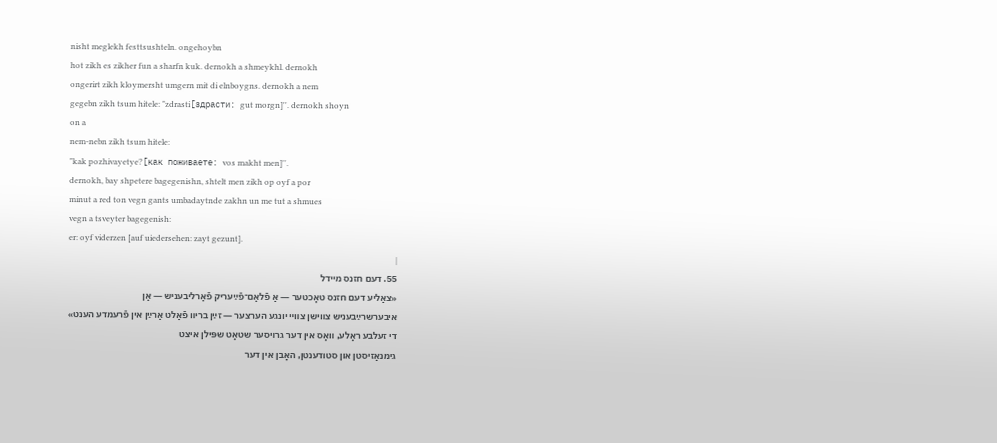nisht meglekh festtsushteln. ongehoybn
hot zikh es zikher fun a sharfn kuk. dernokh a shmeykhl. dernokh
ongerirt zikh kloymersht umgern mit di elnboygns. dernokh a nem
gegebn zikh tsum hitele: "zdrasti[здрасти: gut morgn]''. dernokh shoyn
on a
nem-nebn zikh tsum hitele:
"kak pozhivayetye?[как поживаете: vos makht men]''.
dernokh, bay shpetere bagegenishn, shtelt men zikh op oyf a por
minut a red ton vegn gants umbadaytnde zakhn un me tut a shmues
vegn a tsveyter bagegenish:
er: oyf viderzen [auf uiedersehen: zayt gezunt].
|
55. דעם חזנס מײדל
«צאַליע דעם חזנס טאָכטער ― אַ פֿלאַם־פֿײַעריק פֿאַרליבעניש ― אַן
איבערשרײַבעניש צװישן צװײ יונגע הערצער ― זײַן בריװ פֿאַלט אַרײַן אין פֿרעמדע הענט»
די זעלבע ראָלע, װאָס אין דער גרױסער שטאָט שפּילן איצט
גימנאַזיסטן און סטודענטן, האָבן אין דער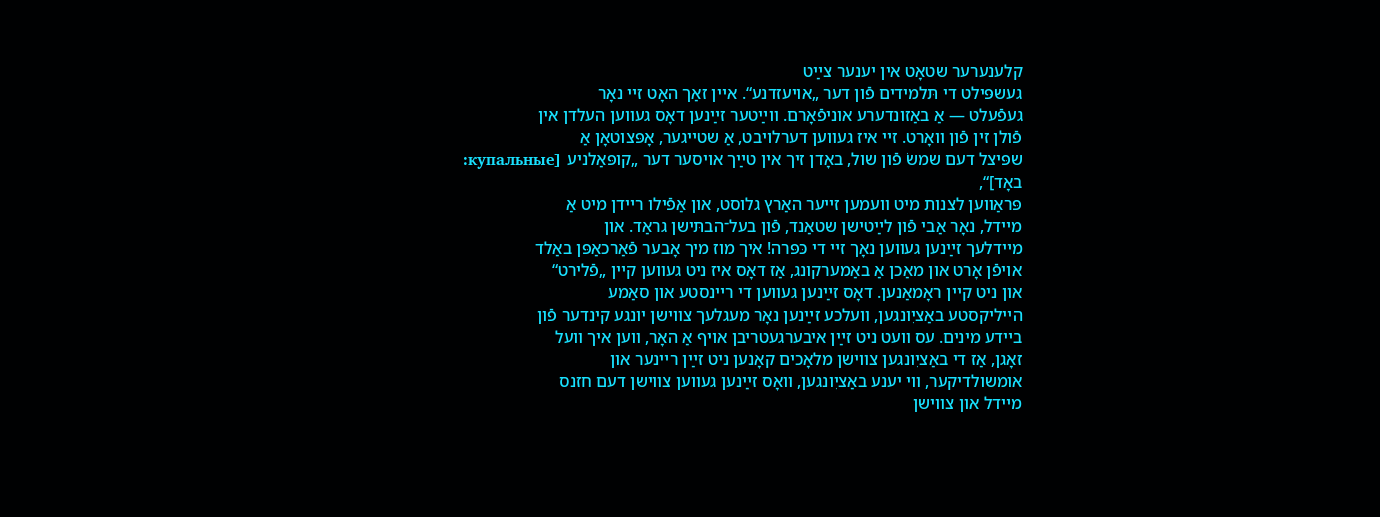קלענערער שטאָט אין יענער צײַט
געשפּילט די תּלמידים פֿון דער „אויעזדנע“. אײן זאַך האָט זײ נאָר
געפֿעלט ― אַ באַזונדערע אוניפֿאָרם. װײַטער זײַנען דאָס געװען העלדן אין
פֿולן זין פֿון װאָרט. זײ איז געװען דערלױבט, אַ שטײגער, אָפּצוטאָן אַ
שפּיצל דעם שמשׂ פֿון שול, באָדן זיך אין טײַך אױסער דער „קופּאַלניע [купальные: באָד]“,
פּראַװען לצנות מיט װעמען זײער האַרץ גלוסט, און אַפֿילו רײדן מיט אַ
מײדל, נאָר אַבי פֿון לײַטישן שטאַנד, פֿון בעל־הבתּישן גראַד. און
מײדלעך זײַנען געװען נאָך זײ די כּפּרה! איך מוז מיך אָבער פֿאַרכאַפּן באַלד
אױפֿן אָרט און מאַכן אַ באַמערקונג, אַז דאָס איז ניט געװען קײן „פֿלירט“
און ניט קײן ראָמאַנען. דאָס זײַנען געװען די רײנסטע און סאַמע
הײליקסטע באַציִונגען, װעלכע זײַנען נאָר מעגלעך צװישן יונגע קינדער פֿון
בײדע מינים. עס װעט ניט זײַן איבערגעטריבן אױף אַ האָר, װען איך װעל
זאָגן, אַז די באַציִונגען צװישן מלאָכים קאָנען ניט זײַן רײנער און
אומשולדיקער, װי יענע באַציִונגען, װאָס זײַנען געװען צװישן דעם חזנס
מײדל און צװישן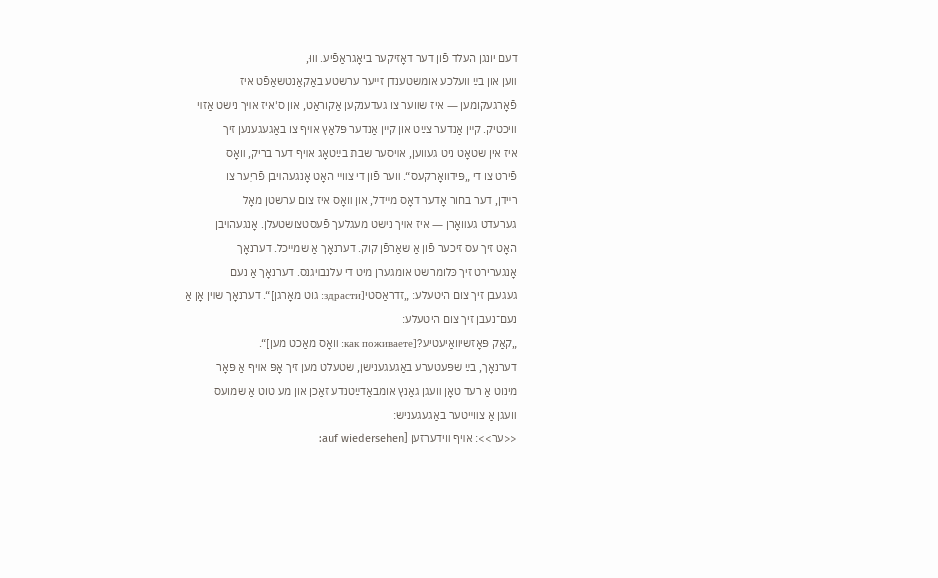דעם יונגן העלד פֿון דער דאָזיקער ביאָגראַפֿיע. װוּ,
װען און בײַ װעלכע אומשטענדן זײער ערשטע באַקאַנטשאַפֿט איז
פֿאָרגעקומען ― איז שװער צו געדענקען אַקוראַט, און ס'איז אױך נישט אַזױ
װיכטיק. קײן אַנדער צײַט און קײן אַנדער פּלאַץ אױף צו באַגעגענען זיך
איז אין שטאָט ניט געװען, אױסער שבת בײַטאָג אױף דער בריק, װאָס
פֿירט צו די „פּידװאָרקעס“. װער פֿון די צװײ האָט אָנגעהױבן פֿריִער צו
רײדן, דער בחור אָדער דאָס מײדל, און װאָס איז צום ערשטן מאָל
גערעדט געװאָרן ― איז אױך נישט מעגלעך פֿעסטצושטעלן. אָנגעהױבן
האָט זיך עס זיכער פֿון אַ שאַרפֿן קוק. דערנאָך אַ שמײכל. דערנאָך
אָנגערירט זיך כּלומרשט אומגערן מיט די עלנבױגנס. דערנאָך אַ נעם
געגעבן זיך צום היטעלע: „זדראַסטי[здрасти: גוט מאָרגן]“. דערנאָך שױן אָן אַ
נעם־נעבן זיך צום היטעלע:
„קאַק פּאָזשיװאַיעטיע?[как поживаете: װאָס מאַכט מען]“.
דערנאָך, בײַ שפּעטערע באַגעגענישן, שטעלט מען זיך אָפּ אױף אַ פּאָר
מינוט אַ רעד טאָן װעגן גאַנץ אומבאַדײַטנדע זאַכן און מע טוט אַ שמועס
װעגן אַ צװײטער באַגעגעניש:
<<ער>>: אױף װידערזען [auf wiedersehen: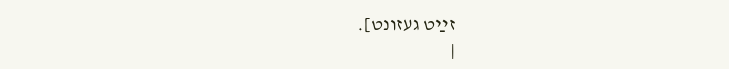זײַט געזונט].
|